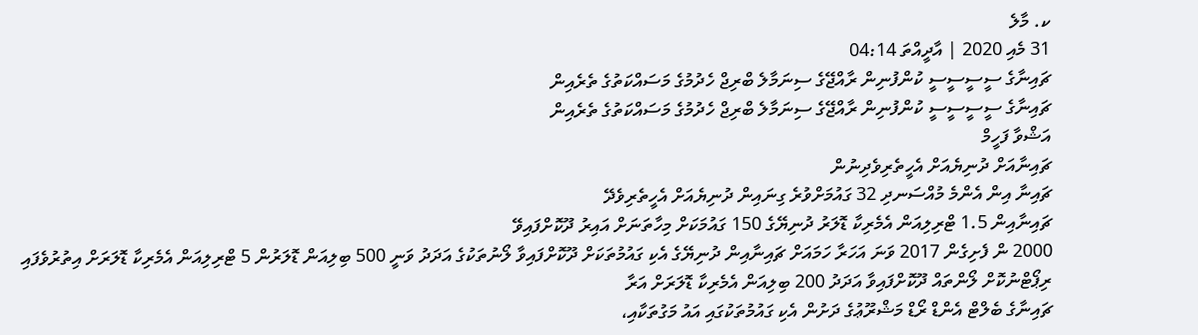ކ. މާލެ
31 މެއި 2020 | އާދީއްތަ 04:14
ޗައިނާގެ ސީސީސީސީ ކުންފުނިން ރާއްޖޭގެ ސިނަމާލެ ބްރިޖް ހެދުމުގެ މަސައްކަތުގެ ތެރެއިން
ޗައިނާގެ ސީސީސީސީ ކުންފުނިން ރާއްޖޭގެ ސިނަމާލެ ބްރިޖް ހެދުމުގެ މަސައްކަތުގެ ތެރެއިން
އަޝްވާ ފަހީމް
ޗައިނާއަށް ދުނިޔެއަށް އެހީތެރިވެދިނުން
ޗައިނާ އިން އެންމެ މުއްސަނދި 32 ގައުމަށްވުރެ ގިނައިން ދުނިޔެއަށް އެހީތެރިވެދޭ
ޗައިނާއިން 1.5 ޓްރިލިއަން އެމެރިކާ ޑޮލަރު ދުނިޔޭގެ 150 ގައުމަކަށް މިހާތަނަށް އައިރު ދޫކޮށްފައިވޭ
2000 ން ފެށިގެން 2017 ވަނަ އަހަރާ ހަމައަށް ޗައިނާއިން ދުނިޔޭގެ އެކި ގައުމުތަކަށް ދޫކޮށްފައިވާ ލޯނުތަކުގެ އަދަދު ވަނީ 500 ބިލިއަން ޑޮލަރުން 5 ޓްރިލިއަން އެމެރިކާ ޑޮލަރަށް އިތުރުވެފައި
ރިޕޯޓްނުކޮށް ލޯންތައް ދޫކޮށްފައިވާ އަދަދު 200 ބިލިއަން އެމެރިކާ ޑޮލަރަށް އަރާ
ޗައިނާގެ ބެލްޓް އެންޑް ރޯޑް މަޝްރޫޢުގެ ދަށުން އެކި ގައުމުތަކުގައި އައު މަގުތަކާއި،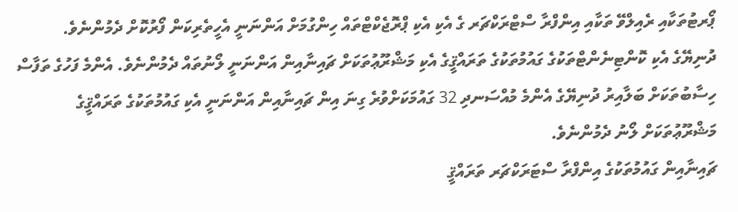ޕޯރޓުތަކާއި ރެއިލްވޭ ތަކާއި އިންފްރާ ސްޓްރަކްޗަރ ގެ އެކި އެކި ޕްރޮޖެކްޓްތައް ހިންގުމަށް އަންނަނީ އެހީތެރިކަން ފޯރުކޮށް ދެމުންނެވެ.
ދުނިޔޭގެ އެކި ކޮންޓިނެންޓްތަކުގެ ގައުމުތަކުގެ ތަރައްޤީގެ އެކި މަޝްރޫޢުތަކަށް ޗައިނާއިން އަންނަނީ ލޯނުތައް ދެމުންނެވެ. އެންމެ ފަހުގެ ތަފާސް ހިސާބުތަކަށް ބަލާއިރު ދުނިޔޭގެ އެންމެ މުއްސަނދި 32 ގައުމަކަށްވުރެ ގިނަ އިން ޗައިނާއިން އަންނަނީ އެކި ގައުމުތަކުގެ ތަރައްޤީގެ މަޝްރޫޢުތަކަށް ލޯނު ދެމުންނެވެ.
ޗައިނާއިން ގައުމުތަކުގެ އިންފްރާ ސްޓަރަކްޗަރ ތަރައްޤީ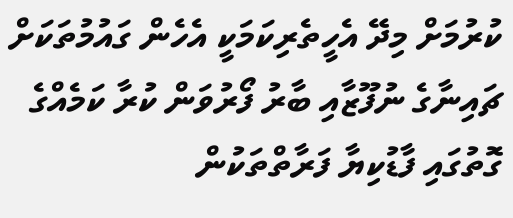ކުރުމަށް މިދޭ އެހީތެރިކަމަކީ އެހެން ގައުމުތަކަށް ޗައިނާގެ ނުފޫޒާއި ބާރު ފޯރުވަން ކުރާ ކަމެއްގެ ގޮތުގައި ފާޑުކިޔާ ފަރާތްތަކުން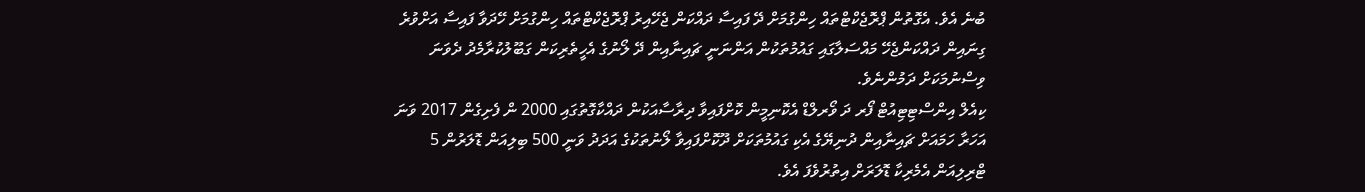ބުނެ އެވެ. އެގޮތުން ޕްރޮޖެކްޓްތައް ހިންގުމަށް ދޭ ފައިސާ ދައްކަން ޖެހޭއިރު ޕްރޮޖެކްޓްތައް ހިންގުމަށް ހޭދަވާ ފައިސާ އަށްވުރެ ގިނައިން ދައްކަންޖެހޭ މައްސަލާގައި ގައުމުތަކުން އަންނަނީ ޗައިނާއިން ދޭ ލޯނުގެ އެހީތެރިކަން ގަބޫލުކުރާމެދު ދެވަނަ ވިސްނުމަކަށް ދަމުންނެވެ.
ކިއެލް އިންސްޓިޓިއުޓް ފޯރ ދަ ވޯރލްޑް އެކޮނިމީން ކޮށްފައިވާ ދިރާސާއަކުން ދައްކާގޮތުގައި 2000 ން ފެށިގެން 2017 ވަނަ އަހަރާ ހަމައަށް ޗައިނާއިން ދުނިޔޭގެ އެކި ގައުމުތަކަށް ދޫކޮށްފައިވާ ލޯނުތަކުގެ އަދަދު ވަނީ 500 ބިލިއަން ޑޮލަރުން 5 ޓްރިލިއަން އެމެރިކާ ޑޮލަރަށް އިތުރުވެފަ އެވެ.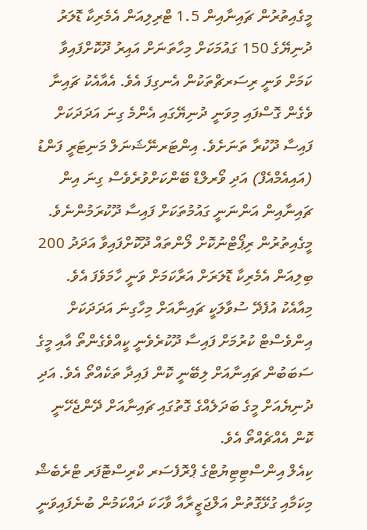މީގެއިތުރުން ޗައިނާއިން 1.5 ޓްރިލިއަން އެމެރިކާ ޑޮލަރު ދުނިޔޭގެ 150 ގައުމަކަށް މިހާތަނަށް އައިރު ދޫކޮށްފައިވާ ކަމަށް ވަނީ ރިސަރޗްތަކުން އެނގިފަ އެވެ. އެއާއެކު ޗައިނާ ވެގެން ގޮސްފައި މިވަނީ ދުނިޔޭގައި އެންމެ ގިނަ އަދަދަކަށް ފައިސާ ދޫކުރާ ތަނަށެވެ. އިންޓަރނޭޝަނަލް މަނިޓަރީ ފަންޑު (އައިއެމްއެފް) އަދި ވޯރލްޑް ބޭންކަށްވުރެވެސް ގިނަ އިން ޗައިނާއިން އަންނަނީ ގައުމުތަކަށް ފައިސާ ދޫކުރަމުންނެވެ. މީގެއިތުރުން ރިޕޯޓްނުކޮށް ލޯންތައް ދޫކޮށްފައިވާ އަދަދު 200 ބިލިއަން އެމެރިކާ ޑޮލަރަށް އަރާކަމަށް ވަނީ ހާމަވެފަ އެވެ.
މިއާއެކު އުފެދޭ ސުވާލަކީ ޗައިނާއަށް މިހާގިނަ އަދަދަކަށް އިންވެސްޓް ކުރުމަށް ފައިސާ ދޫކުރެވެނީ ކީއްވެގެންތޯ އާއި މީގެ ސަބަބުން ޗައިނާއަށް ލިބޭނީ ކޮން ފައިދާ ތަކެއްތޯ އެވެ. އަދި ދުނިޔެއަށް މީގެ ބަދަލެއްގެ ގޮތުގައި ޗައިނާއަށް ދޭންޖެހޭނީ ކޮން އެއްޗެއްތޯ އެވެ.
ކިއެލް އިންސްޓިޓިޔުޓްގެ ޕްރޮފެސަރ ކްރިސްޓޮފަރ ޓްރެބެޝް މިކަމާއި ގުޅޭގޮތުން އަލްޖަޒީރާއާ ވާހަކަ ދައްކަމުން ބުނެފައިވަނީ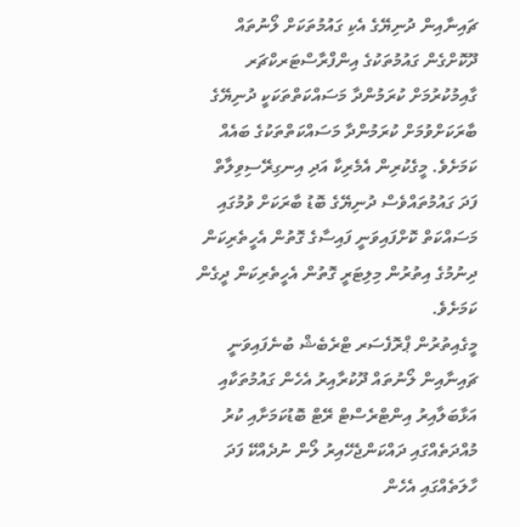ޗައިނާއިން ދުނިޔޭގެ އެކި ގައުމުތަކަށް ލޯނުތައް ދޫކޮށްގެން ގައުމުތަކުގެ އިންފްރާސްޓަރކްޗަރ ގާއިމުކުރުމަށް ކުރަމުންދާ މަސައްކަތްތަކަކީ ދުނިޔޭގެ ބާރަކަށްވުމަށް ކުރަމުންދާ މަސައްކަތްތަކުގެ ބައެއް ކަމަށެވެ. މީގެކުރިން އެމެރިކާ އަދި އިނގިރޭސިވިލާތް ފަދަ ގައުމުތައްވެސް ދުނިޔޭގެ ބޮޑު ބާރަކަށް ވުމުގައި މަސައްކަތް ކޮށްފައިވަނީ ފައިސާގެ ގޮތުން އެހީތެރިކަން ދިނުމުގެ އިތުރުން މިލިޓަރީ ގޮތުން އެހީތެރިކަން ދީގެން ކަމަށެވެ.
މީގެއިތުރުން ޕްރޮފެސަރ ޓްރެބެޝް ބުނެފައިވަނީ ޗައިނާއިން ލޯނުތައް ދޫކުރާއިރު އެހެން ގައުމުތަކާއި އަޅާބަލާއިރު އިންޓްރެސްޓް ރޭޓް ބޮޑުކަމަށާއި ކުރު މުއްދަތެއްގައި ދައްކަންޖެހޭއިރު ލޯން ނުދެއްކޭ ފަދަ ހާލަތެއްގައި އެހެން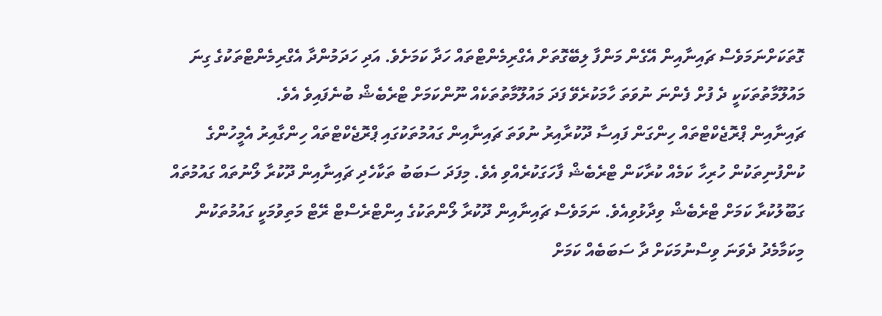ގޮތަކަށްނަމަވެސް ޗައިނާއިން އޭގެން މަންފާ ލިބޭގޮތަށް އެގްރިމެންޓްތައް ހަދާ ކަމަށެވެ. އަދި ހަދަމުންދާ އެގްރިމެންޓްތަކުގެ ގިނަ މައުލޫމާތުތަކަކީ ދެ ފުށް ފެންނަ ނުވަތަ ހާމަކުރެވޭ ފަދަ މައުލޫމާތުތަކެއް ނޫންކަމަށް ޓްރެބެޝް ބުނެފައިވެ އެވެ.
ޗައިނާއިން ޕްރޮޖެކްޓްތައް ހިންގަން ފައިސާ ދޫކުރާއިރު ނުވަތަ ޗައިނާއިން ގައުމުތަކުގައި ޕްރޮޖެކްޓްތައް ހިންގާއިރު އެމީހުންގެ ކުންފުނިތަކުން ހުރިހާ ކަމެއް ކުރާކަން ޓްރެބެޝް ފާހަގަކުރެއްވި އެވެ. މިފަދަ ސަބަބު ތަކާހެދި ޗައިނާއިން ދޫކުރާ ލޯނުތައް ގައުމުތައް ގަބޫލުކުރާ ކަމަށް ޓްރެބެޝް ވިދާޅުވިއެވެ. ނަމަވެސް ޗައިނާއިން ދޫކުރާ ލޯންތަކުގެ އިންޓްރެސްޓް ރޭޓް މަތިވުމަކީ ގައުމުތަކުން މިކަމާމެދު ދެވަނަ ވިސްނުމަކަށް ދާ ސަބަބެއް ކަމަށް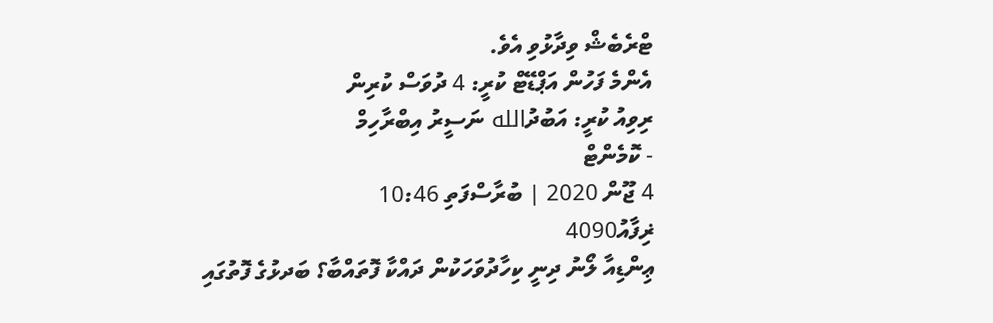ޓްރެބެޝް ވިދާޅުވި އެވެ.
އެންމެ ފަހުން އަޕްޑޭޓް ކުރީ: 4 ދުވަސް ކުރިން
ރިވިއު ކުރީ: އަބުދުالله ނަސީރު އިބްރާހިމް
- ކޮމެންޓް
4 ޖޫން 2020 | ބުރާސްފަތި 10:46
ޜިފާއު4090
ޢިންޑިއާ ލޯނު ދިނީ ކިހާދުވަހަކުން ދައްކާ ފޮތައްބާ؟ ބަދޅުގެ ފޮތުގައި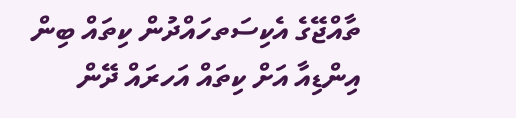ތާއްޖޭގެ އެކިސަތހައްދުން ކިތައް ބިން އިންޑިއާ އަށް ކިތައް އަހރައް ދޭން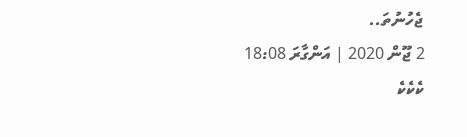ޖެހުނުތަ..
2 ޖޫން 2020 | އަންގާރަ 18:08
ކެކެކެ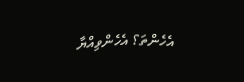އެހެންތަ؟ އެހެންވިއްޔާ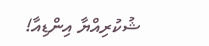ޝުކުރިއްޔާ އިންޑިއާ!